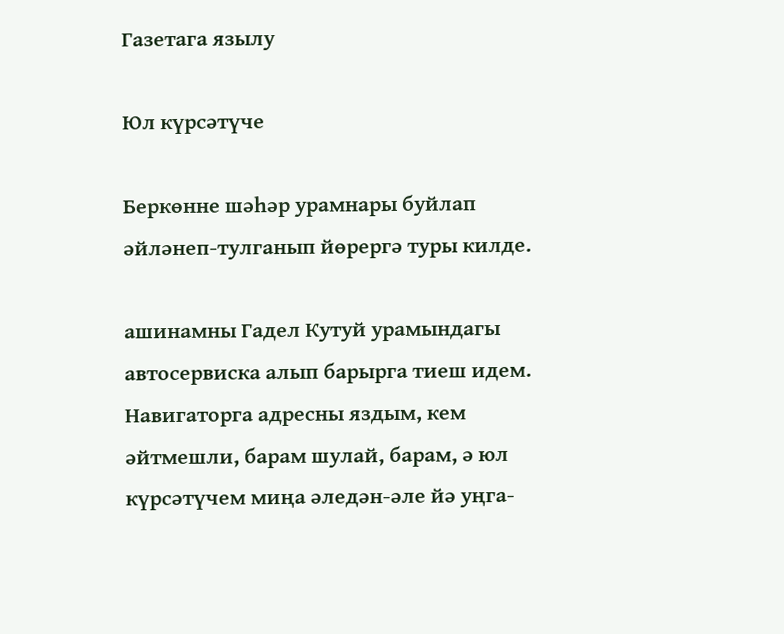Газетага язылу

Юл күрсәтүче

Беркөнне шәһәр урамнары буйлап әйләнеп-тулганып йөрергә туры килде.

ашинамны Гадел Кутуй урамындагы автосервиска алып барырга тиеш идем. Навигаторга адресны яздым, кем әйтмешли, барам шулай, барам, ә юл күрсәтүчем миңа әледән-әле йә уңга-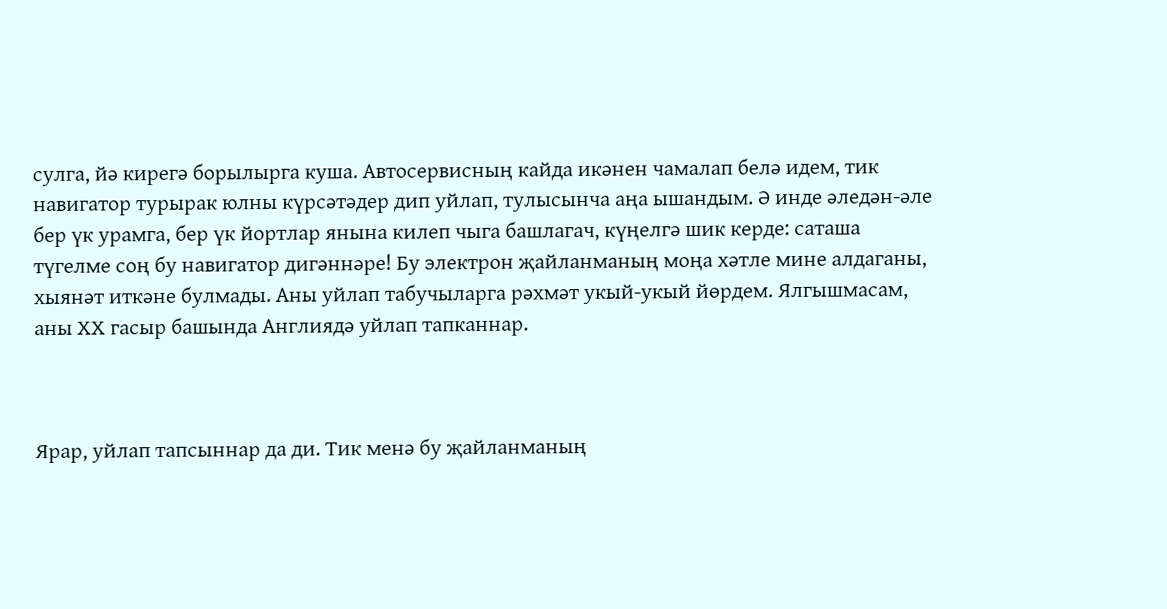сулга, йә кирегә борылырга куша. Автосервисның кайда икәнен чамалап белә идем, тик навигатор турырак юлны күрсәтәдер дип уйлап, тулысынча аңа ышандым. Ә инде әледән-әле бер үк урамга, бер үк йортлар янына килеп чыга башлагач, күңелгә шик керде: саташа түгелме соң бу навигатор дигәннәре! Бу электрон җайланманың моңа хәтле мине алдаганы, хыянәт иткәне булмады. Аны уйлап табучыларга рәхмәт укый-укый йөрдем. Ялгышмасам, аны ХХ гасыр башында Англиядә уйлап тапканнар.



Ярар, уйлап тапсыннар да ди. Тик менә бу җайланманың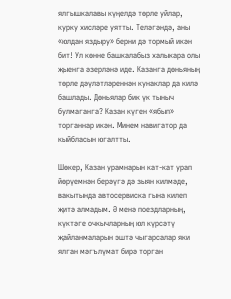ялгышкалавы күңелдә төрле уйлар, курку хисләре уятты. Теләгәндә, аны «юлдан яздыру» берни дә тормый икән бит! Ул көнне башкалабыз халыкара олы җыенга әзерләнә иде. Казанга дөньяның төрле дәүләтләреннән кунаклар да килә башлады. Дөньялар бик үк тыныч булмаганга? Казан күген «ябып» торганнар икән. Минем навигатор да кыйбласын югалтты.

Шөкер, Казан урамнарын кат-кат урап йөрүемнән берәүгә дә зыян килмәде, вакытында автосервиска гына килеп җитә алмадым. Ә менә поездларның, күктәге очкычларның юл күрсәтү җайланмаларын эштә чыгарсалар яки ялган мәгълүмат бирә торган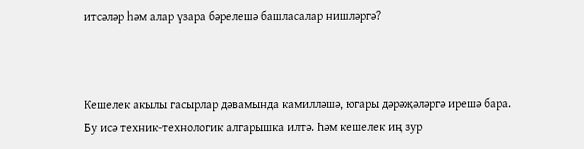итсәләр һәм алар үзара бәрелешә башласалар нишләргә?



Кешелек акылы гасырлар дәвамында камилләшә, югары дәрәҗәләргә ирешә бара. Бу исә техник-технологик алгарышка илтә. Һәм кешелек иң зур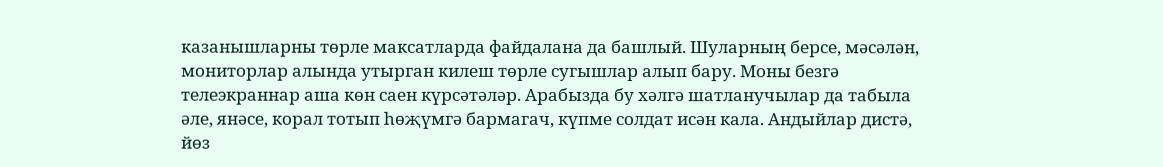казанышларны төрле максатларда файдалана да башлый. Шуларның берсе, мәсәлән, мониторлар алында утырган килеш төрле сугышлар алып бару. Моны безгә телеэкраннар аша көн саен күрсәтәләр. Арабызда бу хәлгә шатланучылар да табыла әле, янәсе, корал тотып һөҗүмгә бармагач, күпме солдат исән кала. Андыйлар дистә, йөз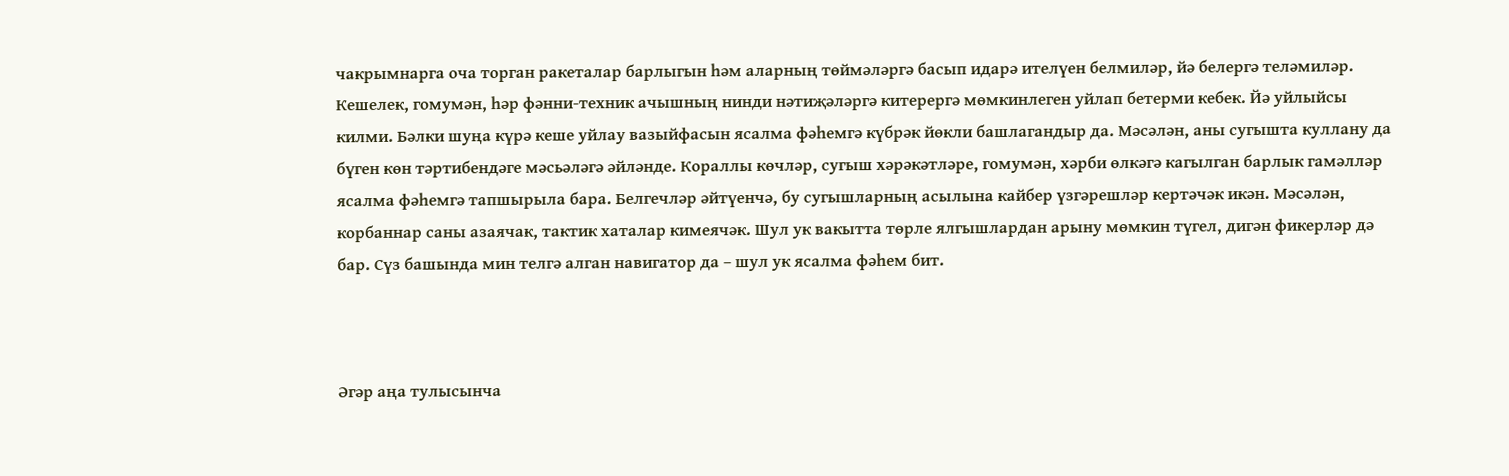чакрымнарга оча торган ракеталар барлыгын һәм аларның төймәләргә басып идарә ителүен белмиләр, йә белергә теләмиләр. Кешелек, гомумән, һәр фәнни-техник ачышның нинди нәтиҗәләргә китерергә мөмкинлеген уйлап бетерми кебек. Йә уйлыйсы килми. Бәлки шуңа күрә кеше уйлау вазыйфасын ясалма фәһемгә күбрәк йөкли башлагандыр да. Мәсәлән, аны сугышта куллану да бүген көн тәртибендәге мәсьәләгә әйләнде. Кораллы көчләр, сугыш хәрәкәтләре, гомумән, хәрби өлкәгә кагылган барлык гамәлләр ясалма фәһемгә тапшырыла бара. Белгечләр әйтүенчә, бу сугышларның асылына кайбер үзгәрешләр кертәчәк икән. Мәсәлән, корбаннар саны азаячак, тактик хаталар кимеячәк. Шул ук вакытта төрле ялгышлардан арыну мөмкин түгел, дигән фикерләр дә бар. Сүз башында мин телгә алган навигатор да – шул ук ясалма фәһем бит.



Әгәр аңа тулысынча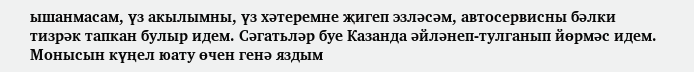ышанмасам, үз акылымны, үз хәтеремне җигеп эзләсәм, автосервисны бәлки тизрәк тапкан булыр идем. Сәгатьләр буе Казанда әйләнеп-тулганып йөрмәс идем. Монысын күңел юату өчен генә яздым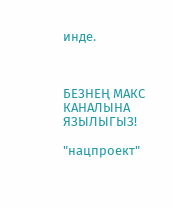инде.



БЕЗНЕҢ МАКС КАНАЛЫНА ЯЗЫЛЫГЫЗ!

"нацпроект"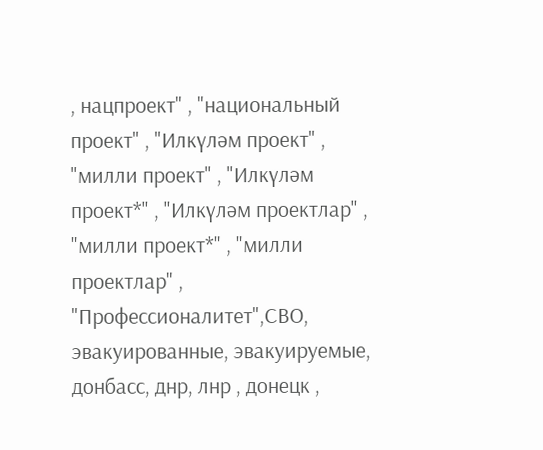, нацпроект" , "национальный проект" , "Илкүләм проект" , "милли проект" , "Илкүләм проект*" , "Илкүләм проектлар" , "милли проект*" , "милли проектлар" , "Профессионалитет",СВО, эвакуированные, эвакуируемые, донбасс, днр, лнр , донецк ,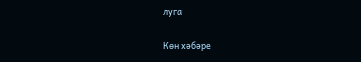луга

Көн хәбәре